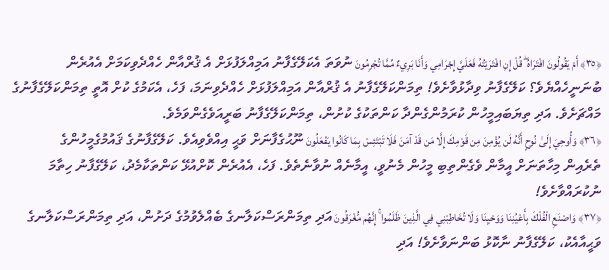﴿٣٥﴾ أَمْ يَقُولُونَ افْتَرَاهُ ۖ قُلْ إِنِ افْتَرَيْتُهُ فَعَلَيَّ إِجْرَامِي وَأَنَا بَرِيءٌ مِّمَّا تُجْرِمُونَ ނުވަތަ އެކަލޭގެފާނު އަމިއްލަފުޅަށް އެ ޤުރްއާން ހެއްދެވިކަމަށް އެއުރެން ބުނަނީހެއްޔެވެ؟ ކަލޭގެފާނު ވިދާޅުވާށެވެ! ތިމަންކަލޭގެފާނު އެ ޤުރްއާން އަމިއްލަފުޅަށް ހެއްދެވިނަމަ، ފަހެ، އެކަމުގެ ކުށް އޮތީ ތިމަންކަލޭގެފާނުގެ މައްޗަށެވެ. އަދި ތިޔަބައިމީހުން ކުރަމުންގެންދާ ކަންތަކުގެ ކުށުން، ތިމަންކަލޭގެފާނު ބަރީއަވެގެންވަމެވެ.
﴿٣٦﴾ وَأُوحِيَ إِلَىٰ نُوحٍ أَنَّهُ لَن يُؤْمِنَ مِن قَوْمِكَ إِلَّا مَن قَدْ آمَنَ فَلَا تَبْتَئِسْ بِمَا كَانُوا يَفْعَلُونَ ނޫޙުގެފާނަށް ވަޙީ އިއްވެވިއެވެ. ކަލޭގެފާނުގެ ޤައުމުގެމީހުންގެ ތެރެއިން މިހާތަނަށް އީމާން ވެގެންތިބި މީހުން މެނުވީ، އީމާނެއް ނުވާނެތެވެ. ފަހެ، އެއުރެން ކޮށްއުޅޭ ކަންތަކާމެދު، ކަލޭގެފާނު ހިތާމަ ނުކުރައްވާށެވެ!
﴿٣٧﴾ وَاصْنَعِ الْفُلْكَ بِأَعْيُنِنَا وَوَحْيِنَا وَلَا تُخَاطِبْنِي فِي الَّذِينَ ظَلَمُوا ۚ إِنَّهُم مُّغْرَقُونَ އަދި ތިމަންރަސްކަލާނގެ ބެއްލެވުމުގެ ދަށުން، އަދި ތިމަންރަސްކަލާނގެ ވަޙީއާއެކު، ކަލޭގެފާނު ނާކޮޅު ބަންނަވާށެވެ! އަދި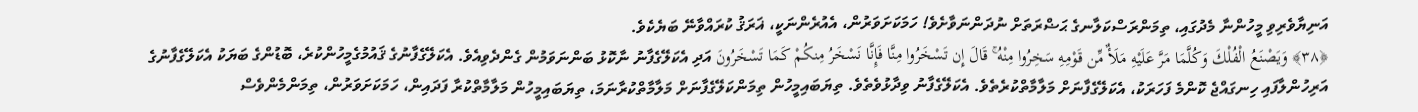އަނިޔާވެރިވި މީހުންނާ މެދުގައި، ތިމަންރަސްކަލާނގެ ޙަޟްރަތަށް ނުދަންނަވާށެވެ! ހަމަކަށަވަރުން، އެއުރެންނަކީ، ޣަރަޤު ކުރައްވާނޭ ބަޔެކެވެ.
﴿٣٨﴾ وَيَصْنَعُ الْفُلْكَ وَكُلَّمَا مَرَّ عَلَيْهِ مَلَأٌ مِّن قَوْمِهِ سَخِرُوا مِنْهُ ۚ قَالَ إِن تَسْخَرُوا مِنَّا فَإِنَّا نَسْخَرُ مِنكُمْ كَمَا تَسْخَرُونَ އަދި އެކަލޭގެފާނު ނާކޮޅު ބަންނަވަމުން ގެންދެވިއެވެ. އެކަލޭގެފާނުގެ ޤައުމުގެމީހުންކުރެ، ބޮޑުންގެ ބަޔަކު އެކަލޭގެފާނުގެ އަރިހުންލާފައި ހިނގައްޖެ ކޮންމެ ފަހަރަކު، އެކަލޭގެފާނަށް މަލާމާތްކުރެތެވެ. އެކަލޭގެފާނު ވިދާޅުވެތެވެ. ތިޔަބައިމީހުން ތިމަންކަލޭގެފާނަށް މަލާމާތްކުރާނަމަ، ތިޔަބައިމީހުން މަލާމާތްކުރާ ފަދައިން، ހަމަކަށަވަރުން، ތިމަންމެންވެސް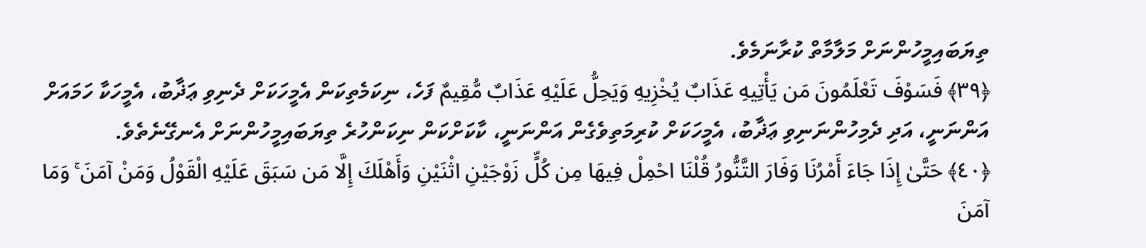ތިޔަބައިމީހުންނަށް މަލާމާތް ކުރާނަމެވެ.
﴿٣٩﴾ فَسَوْفَ تَعْلَمُونَ مَن يَأْتِيهِ عَذَابٌ يُخْزِيهِ وَيَحِلُّ عَلَيْهِ عَذَابٌ مُّقِيمٌ ފަހެ، ނިކަމެތިކަން އެމީހަކަށް ދެނިވި ޢަޛާބު، އެމީހަކާ ހަމައަށް އަންނަނީ، އަދި ދެމިހުންނަނިވި ޢަޛާބު، އެމީހަކަށް ކުރިމަތިވެގެން އަންނަނީ، ކާކަށްކަން ނިކަންހުރެ ތިޔަބައިމީހުންނަށް އެނގޭނެތެވެ.
﴿٤٠﴾ حَتَّىٰ إِذَا جَاءَ أَمْرُنَا وَفَارَ التَّنُّورُ قُلْنَا احْمِلْ فِيهَا مِن كُلٍّ زَوْجَيْنِ اثْنَيْنِ وَأَهْلَكَ إِلَّا مَن سَبَقَ عَلَيْهِ الْقَوْلُ وَمَنْ آمَنَ ۚ وَمَا آمَنَ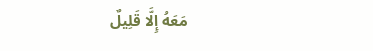مَعَهُ إِلَّا قَلِيلٌ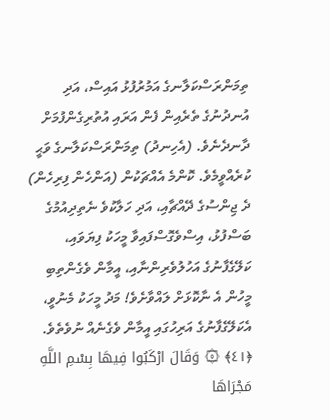ތިމަންރަސްކަލާނގެ އަމުރުފުޅު އައިސް، އަދި އުނދުނުގެ ތެރެއިން ފެން އަރައި އުތުރިގެންފުމަށް ދާނދެނެވެ. (އެހިނދު) ތިމަންރަސްކަލާނގެ ވަޙީ ކުރެއްވީމެވެ. ކޮންމެ އެއްޗަކުން (އަންހެން ފިރިހެން) ދެ ޖިންސުގެ ދޭއްޗާއި، އަދި ހަލާކުވެ ނެތިދިއުމުގެ ބަސްފުޅު، އިސްވެގޮސްފައިވާ މީހަކު ފިޔަވައި، ކަލޭގެފާނުގެ އަހުލުވެރިންނާއި، އީމާން ވެގެންތިބި މީހުން އެ ނާކޮޅަށް ލައްވާށެވެ! މަދު މީހަކު މެނުވީ، އެކަލޭގެފާނުގެ އަރިހުގައި އީމާން ވެގެނެއް ނުވެތެވެ.
﴿٤١﴾ ۞ وَقَالَ ارْكَبُوا فِيهَا بِسْمِ اللَّهِ مَجْرَاهَا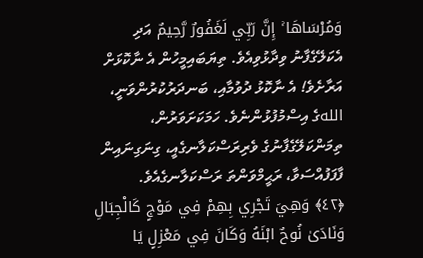وَمُرْسَاهَا ۚ إِنَّ رَبِّي لَغَفُورٌ رَّحِيمٌ އަދި އެކަލޭގެފާނު ވިދާޅުވިއެވެ. ތިޔަބައިމީހުން އެ ނާކޮޅަށް އަރާށެވެ! އެ ނާކޮޅު ދުވުމާއި، ބަނދަރުކުރުންވަނީ، اللهގެ އިސްމުފުޅުންނެވެ. ހަމަކަށަވަރުން، ތިމަންކަލޭގެފާނުގެ ވެރިރަސްކަލާނގެއީ، ގިނަގިނައިން ފާފަފުއްސަވާ، ރަޙީމްވަންތަ ރަސްކަލާނގެއެވެ.
﴿٤٢﴾ وَهِيَ تَجْرِي بِهِمْ فِي مَوْجٍ كَالْجِبَالِ وَنَادَىٰ نُوحٌ ابْنَهُ وَكَانَ فِي مَعْزِلٍ يَا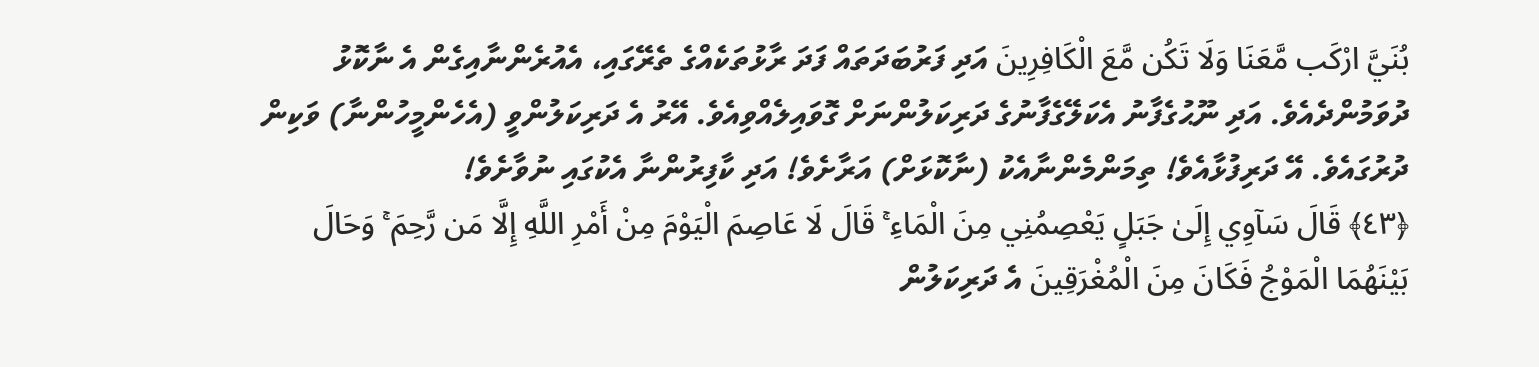بُنَيَّ ارْكَب مَّعَنَا وَلَا تَكُن مَّعَ الْكَافِرِينَ އަދި ފަރުބަދަތައް ފަދަ ރާޅުތަކެއްގެ ތެރޭގައި، އެއުރެންނާއިގެން އެ ނާކޮޅު ދުވަމުންދެއެވެ. އަދި ނޫޙުގެފާނު އެކަލޭގެފާނުގެ ދަރިކަލުންނަށް ގޮވައިލެއްވިއެވެ. އޭރު އެ ދަރިކަލުންވީ (އެހެންމީހުންނާ) ވަކިން ދުރުގައެވެ. އޭ ދަރިފުޅާއެވެ! ތިމަންމެންނާއެކު (ނާކޮޅަށް) އަރާށެވެ! އަދި ކާފިރުންނާ އެކުގައި ނުވާށެވެ!
﴿٤٣﴾ قَالَ سَآوِي إِلَىٰ جَبَلٍ يَعْصِمُنِي مِنَ الْمَاءِ ۚ قَالَ لَا عَاصِمَ الْيَوْمَ مِنْ أَمْرِ اللَّهِ إِلَّا مَن رَّحِمَ ۚ وَحَالَ بَيْنَهُمَا الْمَوْجُ فَكَانَ مِنَ الْمُغْرَقِينَ އެ ދަރިކަލުން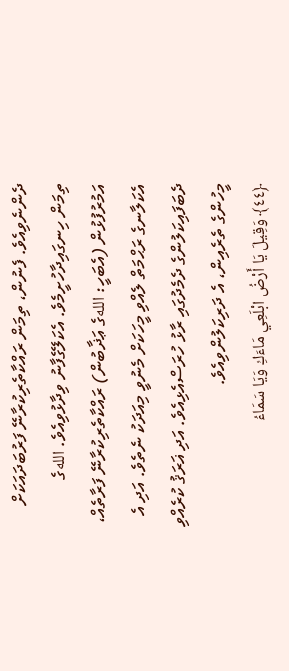ދެންނެވިއެވެ. ފެނުން، ތިމަން ރައްކާތެރިކުރާނޭ ފަރުބަދައަކަށް ތިމަން ހިނގައިދާހުށީމެވެ. އެކަލޭގެފާނު ވިދާޅުވިއެވެ. اللهގެ އަމުރުފުޅުން (އެބަހީ: اللهގެ ޢަޛާބުން) ރައްކާތެރިކުރާނޭ ފަރާތެއް، އެކަލާނގެ ރަޙްމަތް ލެއްވި މީހަކަށް މެނުވީ މިއަދަކު ނެތެވެ. އަދި އެ ދެބަފައިކަލުންގެ ދެމެދުގައި ރާޅު ހުރަސްއެޅިއެވެ. އަދި ޣަރަޤު ކުރެއްވި މީހުންގެ ތެރެއިން، އެ ދަރިކަލުންވިއެވެ.
﴿٤٤﴾ وَقِيلَ يَا أَرْضُ ابْلَعِي مَاءَكِ وَيَا سَمَاءُ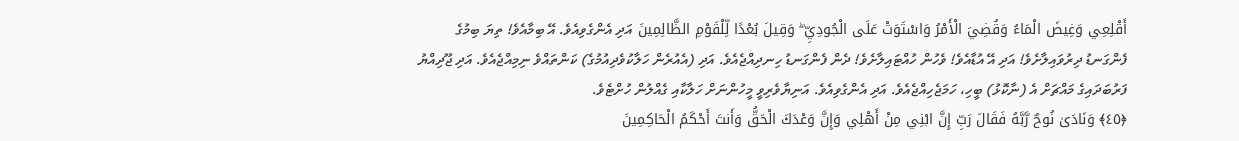أَقْلِعِي وَغِيضَ الْمَاءُ وَقُضِيَ الْأَمْرُ وَاسْتَوَتْ عَلَى الْجُودِيِّ ۖ وَقِيلَ بُعْدًا لِّلْقَوْمِ الظَّالِمِينَ އަދި އެންގެވިއެވެ. އޭ ބިމާއެވެ! ތިޔަ ބިމުގެ ފެންގަނޑު ދިރުވައިލާށެވެ! އަދި އޭ އުޑާއެވެ! ވެހުން ހުއްޓައިލާށެވެ! ދެން ފެންގަނޑު ހިނދިއްޖެއެވެ. އަދި (އެއުރެން ހަލާކުވެދިއުމުގެ) ކަންތައްވެ ނިމިއްޖެއެވެ. އަދި ޖޫދިއްޔު ފަރުބަދައިގެ މައްޗަށް އެ (ނާކޮޅު) ބީހި، ހަމަޖެހިއްޖެއެވެ. އަދި އެންގެވިއެވެ. އަނިޔާވެރިވީ މީހުންނަށް ހަލާކާއި ގެއްލުން ހުށްޓެވެ.
﴿٤٥﴾ وَنَادَىٰ نُوحٌ رَّبَّهُ فَقَالَ رَبِّ إِنَّ ابْنِي مِنْ أَهْلِي وَإِنَّ وَعْدَكَ الْحَقُّ وَأَنتَ أَحْكَمُ الْحَاكِمِينَ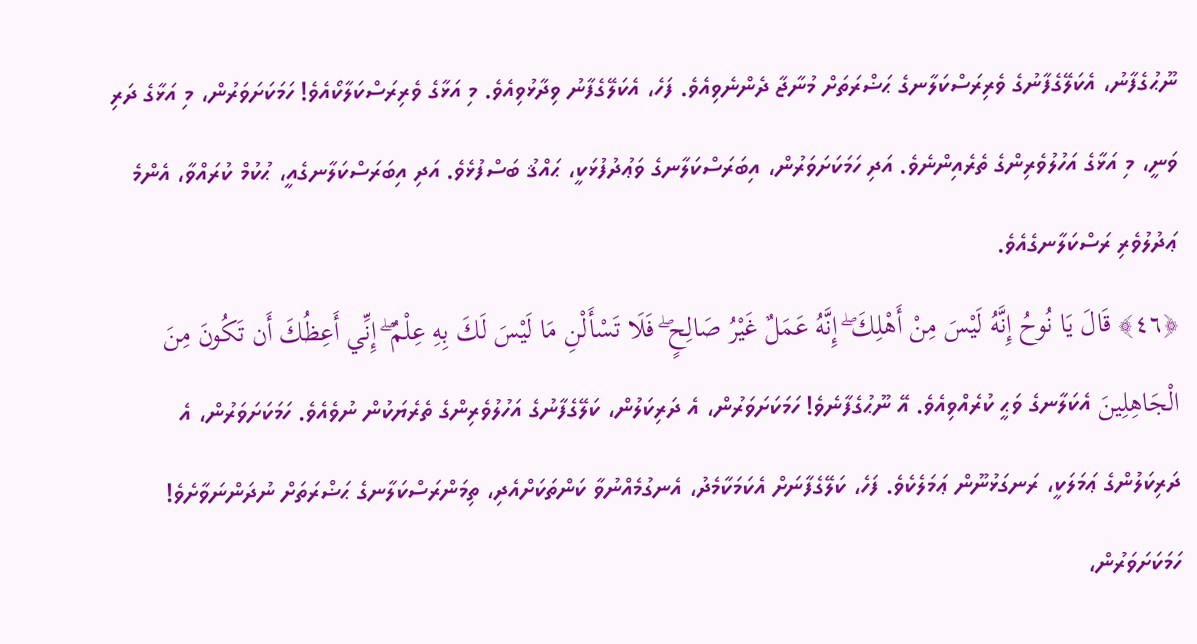ނޫޙުގެފާނު، އެކަލޭގެފާނުގެ ވެރިރަސްކަލާނގެ ޙަޟްރަތަށް މުނާޖާ ދެންނެވިއެވެ. ފަހެ، އެކަލޭގެފާނު ވިދާޅުވިއެވެ. މި އަޅާގެ ވެރިރަސްކަލާކޯއެވެ! ހަމަކަށަވަރުން، މި އަޅާގެ ދަރި ވަނީ، މި އަޅާގެ އަހުލުވެރިންގެ ތެރެއިންނެވެ. އަދި ހަމަކަށަވަރުން، އިބަރަސްކަލާނގެ ވަޢުދުފުޅަކީ، ޙައްޤު ބަސްފުޅެވެ. އަދި އިބަރަސްކަލާނގެއީ، ޙުކުމް ކުރައްވާ، އެންމެ ޢަދުލުވެރި ރަސްކަލާނގެއެވެ.
﴿٤٦﴾ قَالَ يَا نُوحُ إِنَّهُ لَيْسَ مِنْ أَهْلِكَ ۖ إِنَّهُ عَمَلٌ غَيْرُ صَالِحٍ ۖ فَلَا تَسْأَلْنِ مَا لَيْسَ لَكَ بِهِ عِلْمٌ ۖ إِنِّي أَعِظُكَ أَن تَكُونَ مِنَ الْجَاهِلِينَ އެކަލާނގެ ވަޙީ ކުރެއްވިއެވެ. އޭ ނޫޙުގެފާނެވެ! ހަމަކަށަވަރުން، އެ ދަރިކަލުން، ކަލޭގެފާނުގެ އަހުލުވެރިންގެ ތެރެޔަކުން ނުވެއެވެ. ހަމަކަށަވަރުން، އެ ދަރިކަލުންގެ ޢަމަލަކީ، ރަނގަޅުނޫން ޢަމަލެކެވެ. ފަހެ، ކަލޭގެފާނަށް އެކަމަކާމެދު، އެނގުމެއްނުވާ ކަންތަކަށްއެދި، ތިމަންރަސްކަލާނގެ ޙަޟްރަތަށް ނުދަންނަވާށެވެ! ހަމަކަށަވަރުން،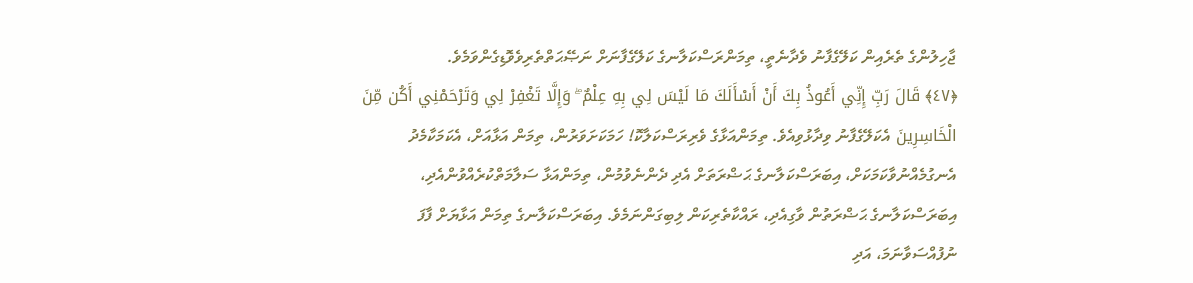ޖާހިލުންގެ ތެރެއިން ކަލޭގެފާނު ވެދާނެތީ، ތިމަންރަސްކަލާނގެ ކަލޭގެފާނަށް ނަޞޭޙަތްތެރިވެވޮޑިގެންވަމެވެ.
﴿٤٧﴾ قَالَ رَبِّ إِنِّي أَعُوذُ بِكَ أَنْ أَسْأَلَكَ مَا لَيْسَ لِي بِهِ عِلْمٌ ۖ وَإِلَّا تَغْفِرْ لِي وَتَرْحَمْنِي أَكُن مِّنَ الْخَاسِرِينَ އެކަލޭގެފާނު ވިދާޅުވިއެވެ. ތިމަންއަޅާގެ ވެރިރަސްކަލާކޮ! ހަމަކަށަވަރުން، ތިމަން އަޅާއަށް، އެކަމަކާމެދު އެނގުމެއްނުވާކަމަކަށް، އިބަރަސްކަލާނގެ ޙަޟްރަތަށް އެދި ދެންނެވުމުން، ތިމަންއަޅާ ސަލާމަތްކުރެއްވުންއެދި، އިބަރަސްކަލާނގެ ޙަޟްރަތުން ވާގިއެދި، ރައްކާތެރިކަން ލިބިގަންނަމެވެ. އިބަރަސްކަލާނގެ ތިމަން އަޅާޔަށް ފާފަ ނުފުއްސަވާނަމަ، އަދި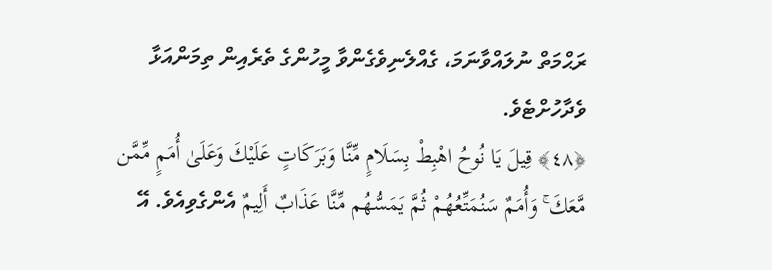ރަޙްމަތް ނުލައްވާނަމަ، ގެއްލެނިވެގެންވާ މީހުންގެ ތެރެއިން ތިމަންއަޅާ ވެދާހުށްޓެވެ.
﴿٤٨﴾ قِيلَ يَا نُوحُ اهْبِطْ بِسَلَامٍ مِّنَّا وَبَرَكَاتٍ عَلَيْكَ وَعَلَىٰ أُمَمٍ مِّمَّن مَّعَكَ ۚ وَأُمَمٌ سَنُمَتِّعُهُمْ ثُمَّ يَمَسُّهُم مِّنَّا عَذَابٌ أَلِيمٌ އެންގެވިއެވެ. އޭ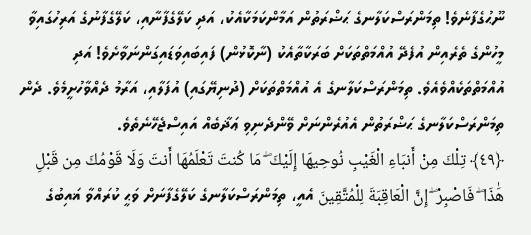ނޫޙުގެފާނެވެ! ތިމަންރަސްކަލާނގެ ޙަޟްރަތުން އަމާންކަމަކާއެކު، އަދި ކަލޭގެފާނާއި، ކަލޭގެފާނުގެ އަރިހުގައިވާ މީހުންގެ ތެރެއިން އުފެދޭ އުއްމަތްތަކަށް ބަރަކާތާއެކު (ނާކޮޅުން) ފައިބައިވަޑައިގަންނަވާށެވެ! އަދި އުއްމަތްތަކެއްވެއެވެ. ތިމަންރަސްކަލާނގެ އެ އުއްމަތްތަކަށް (ދުނިޔޭގައި) އުފަލާއި، އަރާމު ދެއްވާހުށީމެވެ. ދެން ތިމަންރަސްކަލާނގެ ޙަޟްރަތުން އެއުރެންނަށް ވޭންދެނިވި ޢަޛާބެއް އައިސްޖެހޭނެތެވެ.
﴿٤٩﴾ تِلْكَ مِنْ أَنبَاءِ الْغَيْبِ نُوحِيهَا إِلَيْكَ ۖ مَا كُنتَ تَعْلَمُهَا أَنتَ وَلَا قَوْمُكَ مِن قَبْلِ هَٰذَا ۖ فَاصْبِرْ ۖ إِنَّ الْعَاقِبَةَ لِلْمُتَّقِينَ އެއީ، ތިމަންރަސްކަލާނގެ ކަލޭގެފާނަށް ވަޙީ ކުރައްވާ ޣައިބުގެ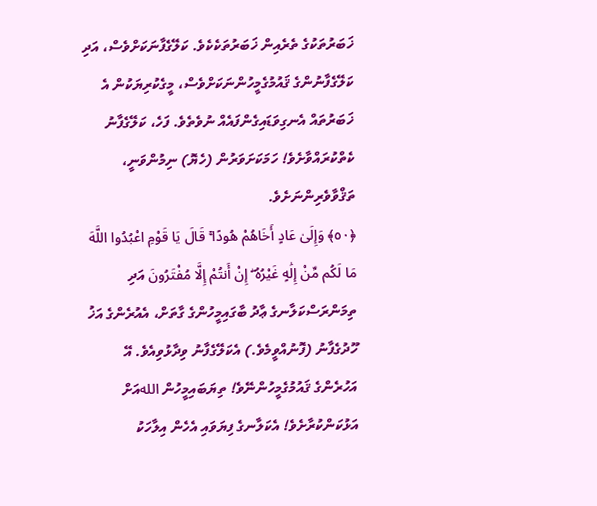ޚަބަރުތަކުގެ ތެރެއިން ޚަބަރުތަކެކެވެ. ކަލޭގެފާނަކަށްވެސް، އަދި ކަލޭގެފާނުންގެ ޤައުމުގެމީހުންނަކަށްވެސް، މީގެކުރިޔަކުން އެ ޚަބަރުތައް އެނގިވަޑައިގެންފައެއް ނުވެތެވެ. ފަހެ، ކަލޭގެފާނު ކެތްކުރައްވާށެވެ! ހަމަކަށަވަރުން (ހެޔޮ) ނިމުންވަނީ، ތަޤްވާވެރިންނަށެވެ.
﴿٥٠﴾ وَإِلَىٰ عَادٍ أَخَاهُمْ هُودًا ۚ قَالَ يَا قَوْمِ اعْبُدُوا اللَّهَ مَا لَكُم مِّنْ إِلَٰهٍ غَيْرُهُ ۖ إِنْ أَنتُمْ إِلَّا مُفْتَرُونَ އަދި ތިމަންރަސްކަލާނގެ ޢާދު ބާގައިމީހުންގެ ގާތަށް، އެއުރެންގެ އަޚު ހޫދުގެފާނު (ފޮނުއްވީމެވެ.) އެކަލޭގެފާނު ވިދާޅުވިއެވެ. އޭ އަހުރެންގެ ޤައުމުގެމީހުންނޭވެ! ތިޔަބައިމީހުން اللهއަށް އަޅުކަންކުރާށެވެ! އެކަލާނގެ ފިޔަވައި އެހެން އިލާހަކު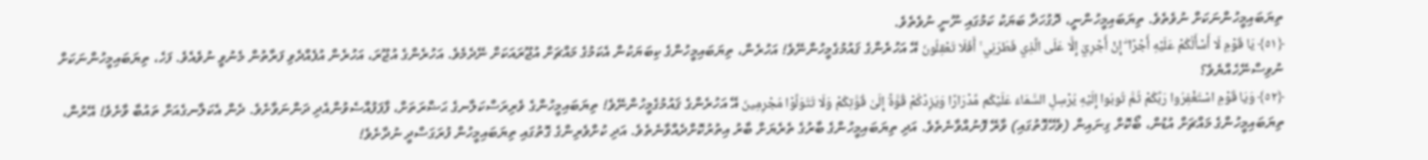ތިޔަބައިމީހުންނަކަށް ނުވެތެވެ. ތިޔަބައިމީހުންނީ، ދޮގުހަދާ ބަޔަކު ކަމުގައި ނޫނީ ނުވެތެވެ.
﴿٥١﴾ يَا قَوْمِ لَا أَسْأَلُكُمْ عَلَيْهِ أَجْرًا ۖ إِنْ أَجْرِيَ إِلَّا عَلَى الَّذِي فَطَرَنِي ۚ أَفَلَا تَعْقِلُونَ އޭ އަހުރެންގެ ޤައުމުގެމީހުންނޭވެ! އަހުރެން، ތިޔަބައިމީހުންގެ ކިބަޔަކުން އެކަމުގެ މައްޗަށް އުޖޫރައަކަށް ނޭދެމެވެ. އަހުރެންގެ އުޖޫރަ، އަހުރެން އުފެއްދެވި ފަރާތުން މެނުވީ ނުވެއެވެ. ފަހެ، ތިޔަބައިމީހުންނަކަށް ނުވިސްނޭހެއްޔެވެ؟
﴿٥٢﴾ وَيَا قَوْمِ اسْتَغْفِرُوا رَبَّكُمْ ثُمَّ تُوبُوا إِلَيْهِ يُرْسِلِ السَّمَاءَ عَلَيْكُم مِّدْرَارًا وَيَزِدْكُمْ قُوَّةً إِلَىٰ قُوَّتِكُمْ وَلَا تَتَوَلَّوْا مُجْرِمِينَ އޭ އަހުރެންގެ ޤައުމުގެމީހުންނޭވެ! ތިޔަބައިމީހުންގެ ވެރިރަސްކަލާނގެ ޙަޟްރަތަށް، ފާފަފުއްސެވުންއެދި ދަންނަވާށެވެ. ދެން އެކަލާނގެއަށް ތައުބާ ވާށެވެ! އޭރުން، ތިޔަބައިމީހުންގެ މައްޗަށް އުޑުން، ބޯކޮށް ގިނައިން (ވެހޭގޮތުގައި) ވާރޭ ފޮނުއްވާނެތެވެ. އަދި ތިޔަބައިމީހުންގެ ބާރުގެ ތެރެޔަށް ބާރު އިތުރުކޮށްދެއްވާނެތެވެ. އަދި ކުށްވެރިންގެ ގޮތުގައި ތިޔަބައިމީހުން ފުރަގަސްދީ ނުދާށެވެ!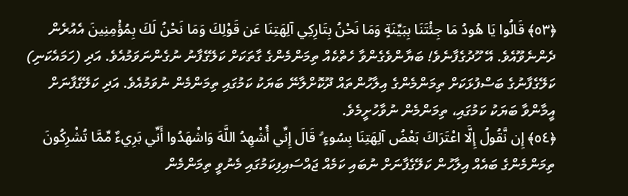﴿٥٣﴾ قَالُوا يَا هُودُ مَا جِئْتَنَا بِبَيِّنَةٍ وَمَا نَحْنُ بِتَارِكِي آلِهَتِنَا عَن قَوْلِكَ وَمَا نَحْنُ لَكَ بِمُؤْمِنِينَ އެއުރެން ދެންނެވޫއެވެ. އޭ ހޫދުގެފާނެވެ! ބަޔާންވެގެންވާ ހެތްކެއް ތިމަންމެންގެ ގާތަކަށް ކަލޭގެފާނު ނުގެންނަވަމުއެވެ. އަދި (ހަމައެކަނި) ކަލޭގެފާނުގެ ބަސްފުޅަކަށް ތިމަންމެންގެ އިލާހުންތައް ދޫކޮށްލާނޭ ބަޔަކު ކަމުގައި ތިމަންމެން ނުވަމުއެވެ. އަދި ކަލޭގެފާނަށް އީމާންވާ ބަޔަކު ކަމުގައި، ތިމަންމެން ނުވާހުށީމެވެ.
﴿٥٤﴾ إِن نَّقُولُ إِلَّا اعْتَرَاكَ بَعْضُ آلِهَتِنَا بِسُوءٍ ۗ قَالَ إِنِّي أُشْهِدُ اللَّهَ وَاشْهَدُوا أَنِّي بَرِيءٌ مِّمَّا تُشْرِكُونَ ތިމަންމެންގެ ބައެއް އިލާހުން ކަލޭގެފާނަށް ނުބައި ކަމެއް ޖައްސައިފިކަމުގައި މެނުވީ ތިމަންމެން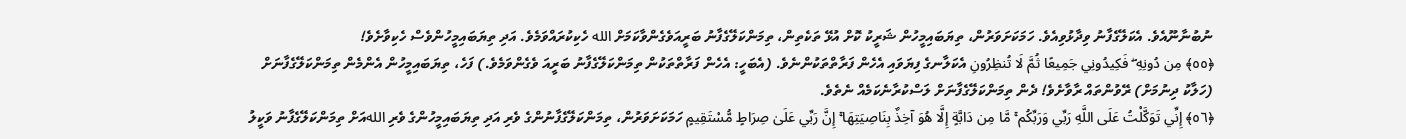ނުބުނާނޫއެވެ. އެކަލޭގެފާނު ވިދާޅުވިއެވެ. ހަމަކަށަވަރުން، ތިޔަބައިމީހުން ޝަރީކު ކޮށް އުޅޭ ތަކެތިން، ތިމަންކަލޭގެފާނު ބަރީއަވެގެންވާކަމަށް الله ހެކިކުރައްވަމެވެ. އަދި ތިޔަބައިމީހުންވެސް ހެކިވާށެވެ!
﴿٥٥﴾ مِن دُونِهِ ۖ فَكِيدُونِي جَمِيعًا ثُمَّ لَا تُنظِرُونِ އެކަލާނގެ ފިޔަވައި އެހެން ފަރާތްތަކުންނެވެ. (އެބަހީ: އެހެން ފަރާތްތަކުން ތިމަންކަލޭގެފާނު ބަރީއަ ވެގެންވަމެވެ.) ފަހެ، ތިޔަބައިމީހުން އެންމެން ތިމަންކަލޭގެފާނަށް (ހަލާކު ދިނުމަށް) ރޭވުންތައް ރާވާށެވެ! ދެން ތިމަންކަލޭގެފާނަށް ލަސްކުރާނެކަމެއް ނެތެވެ.
﴿٥٦﴾ إِنِّي تَوَكَّلْتُ عَلَى اللَّهِ رَبِّي وَرَبِّكُم ۚ مَّا مِن دَابَّةٍ إِلَّا هُوَ آخِذٌ بِنَاصِيَتِهَا ۚ إِنَّ رَبِّي عَلَىٰ صِرَاطٍ مُّسْتَقِيمٍ ހަމަކަށަވަރުން، ތިމަންކަލޭގެފާނުންގެ ވެރި އަދި ތިޔަބައިމީހުންގެ ވެރި اللهއަށް ތިމަންކަލޭގެފާނު ވަކީލު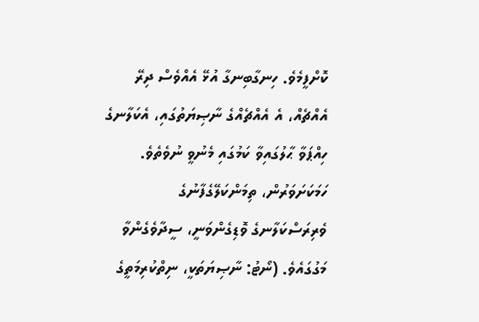ކޮށްފީމެވެ. ހިނގާބިނގާ އުޅޭ އެއްވެސް ދިރޭ އެއްޗެއް، އެ އެއްޗެއްގެ ނާޞިޔަތުގައި، އެކަލާނގެ ހިއްޕަވާ ޙާލުގައިވާ ކަމުގައި މެނުވީ ނުވެތެވެ. ހަމަކަށަވަރުން، ތިމަންކަލޭގެފާނުގެ ވެރިރަސްކަލާނގެ ވޮޑިގެންވަނީ، ސީދާވެގެންވާ މަގުގައެވެ. (ނޯޓު: ނާޞިޔަތަކީ، ނިތްކުރިމަތީގެ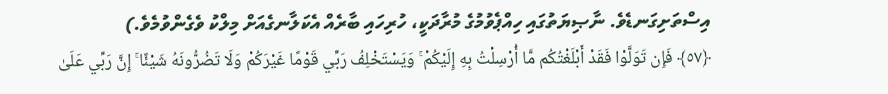އިސްތަށިގަނޑެވެ. ނާޞިޔަތުގައި ހިއްޕެވުމުގެ މުރާދަކީ، ހުރިހައި ބާރެއް އެކަލާނގެއަށް މިލްކު ވެގެންވުމެވެ.)
﴿٥٧﴾ فَإِن تَوَلَّوْا فَقَدْ أَبْلَغْتُكُم مَّا أُرْسِلْتُ بِهِ إِلَيْكُمْ ۚ وَيَسْتَخْلِفُ رَبِّي قَوْمًا غَيْرَكُمْ وَلَا تَضُرُّونَهُ شَيْئًا ۚ إِنَّ رَبِّي عَلَىٰ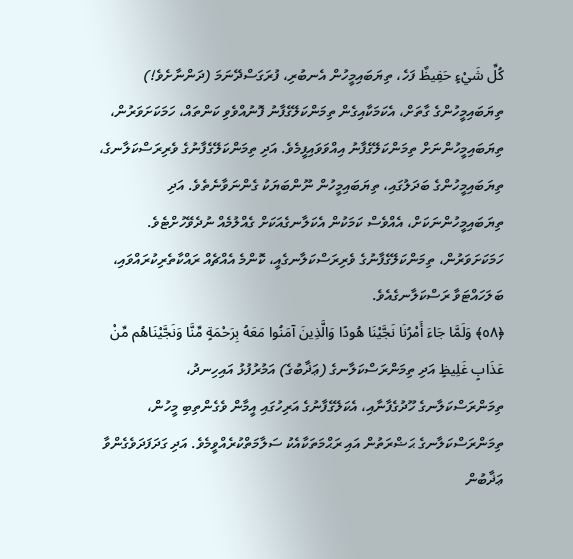كُلِّ شَيْءٍ حَفِيظٌ ފަހެ، ތިޔަބައިމީހުން އެނބުރި، ފުރަގަސްދޭނަމަ (ދަންނާށެވެ!) ތިޔަބައިމީހުންގެ ގާތަށް، އެކަމަކާއިގެން ތިމަންކަލޭގެފާނު ފޮނުއްވެވި ކަންތައް، ހަމަކަށަވަރުން، ތިޔަބައިމީހުންނަށް ތިމަންކަލޭގެފާނު އިއްވަވައިފީމެވެ. އަދި ތިމަންކަލޭގެފާނުގެ ވެރިރަސްކަލާނގެ، ތިޔަބައިމީހުންގެ ބަދަލުގައި، ތިޔަބައިމީހުން ނޫންބަޔަކު ގެންނަވާނެތެވެ. އަދި ތިޔަބައިމީހުންނަކަށް، އެއްވެސް ކަމަކުން އެކަލާނގެއަކަށް ގެއްލުމެއް ނުދެވޭހުށްޓެވެ. ހަމަކަށަވަރުން، ތިމަންކަލޭގެފާނުގެ ވެރިރަސްކަލާނގެއީ، ކޮންމެ އެއްޗެއް ރައްކާތެރިކުރައްވައި، ބަލަހައްޓަވާ ރަސްކަލާނގެއެވެ.
﴿٥٨﴾ وَلَمَّا جَاءَ أَمْرُنَا نَجَّيْنَا هُودًا وَالَّذِينَ آمَنُوا مَعَهُ بِرَحْمَةٍ مِّنَّا وَنَجَّيْنَاهُم مِّنْ عَذَابٍ غَلِيظٍ އަދި ތިމަންރަސްކަލާނގެ (ޢަޛާބުގެ) އަމުރުފުޅު އައިހިނދު، ތިމަންރަސްކަލާނގެ ހޫދުގެފާނާއި، އެކަލޭގެފާނުގެ އަރިހުގައި އީމާން ވެގެންތިބި މީހުން، ތިމަންރަސްކަލާނގެ ޙަޟްރަތުން އައި ރަޙްމަތަކާއެކު ސަލާމަތްކުރެއްވީމެވެ. އަދި ގަދަފަދަވެގެންވާ ޢަޛާބުން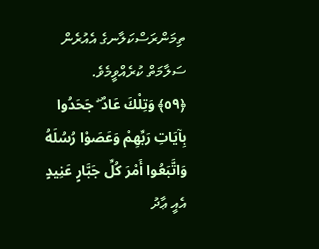ތިމަންރަސްކަލާނގެ އެއުރެން ސަލާމަތް ކުރެއްވީމެވެ.
﴿٥٩﴾ وَتِلْكَ عَادٌ ۖ جَحَدُوا بِآيَاتِ رَبِّهِمْ وَعَصَوْا رُسُلَهُ وَاتَّبَعُوا أَمْرَ كُلِّ جَبَّارٍ عَنِيدٍ އެއީ ޢާދު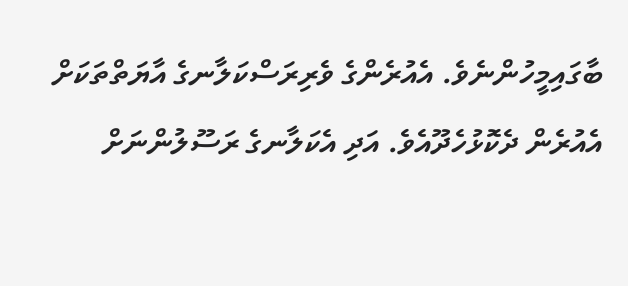ބާގައިމީހުންނެވެ. އެއުރެންގެ ވެރިރަސްކަލާނގެ އާޔަތްތަކަށް އެއުރެން ދެކޮޅުހެދޫއެވެ. އަދި އެކަލާނގެ ރަސޫލުންނަށް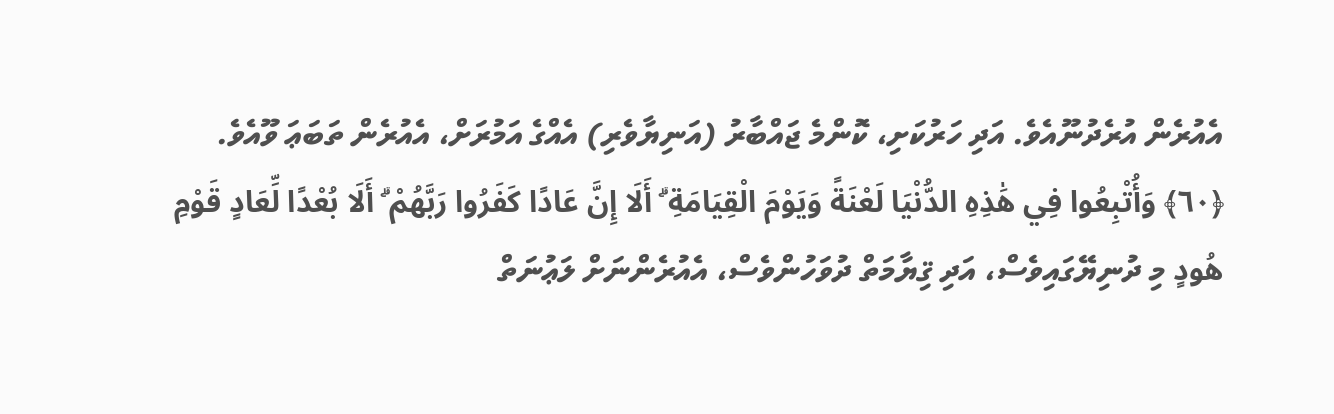އެއުރެން އުރެދުނޫއެވެ. އަދި ހަރުކަށި، ކޮންމެ ޖައްބާރު (އަނިޔާވެރި) އެއްގެ އަމުރަށް، އެއުރެން ތަބަޢަ ވޫއެވެ.
﴿٦٠﴾ وَأُتْبِعُوا فِي هَٰذِهِ الدُّنْيَا لَعْنَةً وَيَوْمَ الْقِيَامَةِ ۗ أَلَا إِنَّ عَادًا كَفَرُوا رَبَّهُمْ ۗ أَلَا بُعْدًا لِّعَادٍ قَوْمِ هُودٍ މި ދުނިޔޭގައިވެސް، އަދި ޤިޔާމަތް ދުވަހުންވެސް، އެއުރެންނަށް ލަޢުނަތް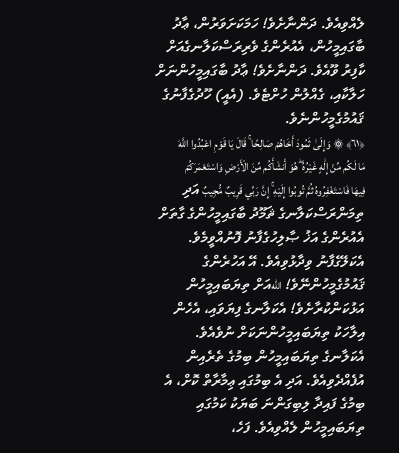ލެއްވިއެވެ. ދަންނާށެވެ! ހަމަކަށަވަރުން، ޢާދު ބާގައިމީހުން، އެއުރެންގެ ވެރިރަސްކަލާނގެއަށް ކާފިރު ވޫއެވެ. ދަންނާށެވެ! ޢާދު ބާގައިމީހުންނަށް ހަލާކާއި، ގެއްލުން ހުށްޓެވެ. (އެއީ) ހޫދުގެފާނުގެ ޤައުމުގެމީހުންނެވެ.
﴿٦١﴾ ۞ وَإِلَىٰ ثَمُودَ أَخَاهُمْ صَالِحًا ۚ قَالَ يَا قَوْمِ اعْبُدُوا اللَّهَ مَا لَكُم مِّنْ إِلَٰهٍ غَيْرُهُ ۖ هُوَ أَنشَأَكُم مِّنَ الْأَرْضِ وَاسْتَعْمَرَكُمْ فِيهَا فَاسْتَغْفِرُوهُ ثُمَّ تُوبُوا إِلَيْهِ ۚ إِنَّ رَبِّي قَرِيبٌ مُّجِيبٌ އަދި ތިމަންރަސްކަލާނގެ ޘަމޫދު ބާގައިމީހުންގެ ގާތަށް އެއުރެންގެ އަޚު ޞާލިހުގެފާނު ފޮނުއްވީމެވެ. އެކަލޭގެފާނު ވިދާޅުވިއެވެ. އޭ އަހުރެންގެ ޤައުމުގެމީހުންނޭވެ! اللهއަށް ތިޔަބައިމީހުން އަޅުކަންކުރާށެވެ! އެކަލާނގެ ފިޔަވައި، އެހެން އިލާހަކު ތިޔަބައިމީހުންނަކަށް ނުވެއެވެ. އެކަލާނގެ ތިޔަބައިމީހުން ބިމުގެ ތެރެއިން އުފެއްދެވިއެވެ. އަދި އެ ބިމުގައި ޢިމާރާތް ކޮށް، އެ ބިމުގެ ފައިދާ ލިބިގަންނަ ބަޔަކު ކަމުގައި ތިޔަބައިމީހުން ލެއްވިއެވެ. ފަހެ،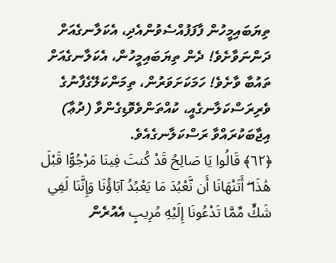ތިޔަބައިމީހުން ފާފަފުއްސެވުންއެދި، އެކަލާނގެއަށް ދަންނަވާށެވެ! ދެން ތިޔަބައިމީހުން، އެކަލާނގެއަށް ތައުބާ ވާށެވެ! ހަމަކަށަވަރުން، ތިމަންކަލޭގެފާނުގެ ވެރިރަސްކަލާނގެއީ، ކުއްތަންވެވޮޑިގެންވާ (ދުޢާ) އިޖާބަކުރައްވާ ރަސްކަލާނގެއެވެ.
﴿٦٢﴾ قَالُوا يَا صَالِحُ قَدْ كُنتَ فِينَا مَرْجُوًّا قَبْلَ هَٰذَا ۖ أَتَنْهَانَا أَن نَّعْبُدَ مَا يَعْبُدُ آبَاؤُنَا وَإِنَّنَا لَفِي شَكٍّ مِّمَّا تَدْعُونَا إِلَيْهِ مُرِيبٍ އެއުރެން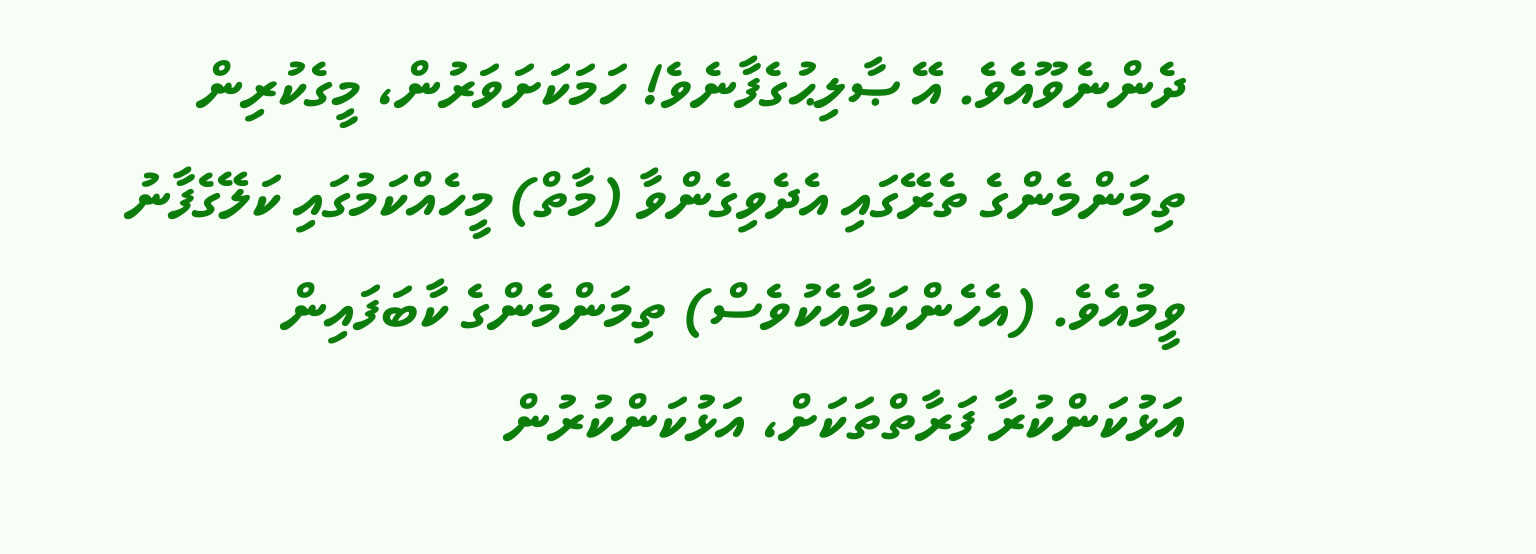ދެންނެވޫއެވެ. އޭ ޞާލިޙުގެފާނެވެ! ހަމަކަށަވަރުން، މީގެކުރިން ތިމަންމެންގެ ތެރޭގައި އެދެވިގެންވާ (މާތް) މީހެއްކަމުގައި ކަލޭގެފާނު ވީމުއެވެ. (އެހެންކަމާއެކުވެސް) ތިމަންމެންގެ ކާބަފައިން އަޅުކަންކުރާ ފަރާތްތަކަށް، އަޅުކަންކުރުން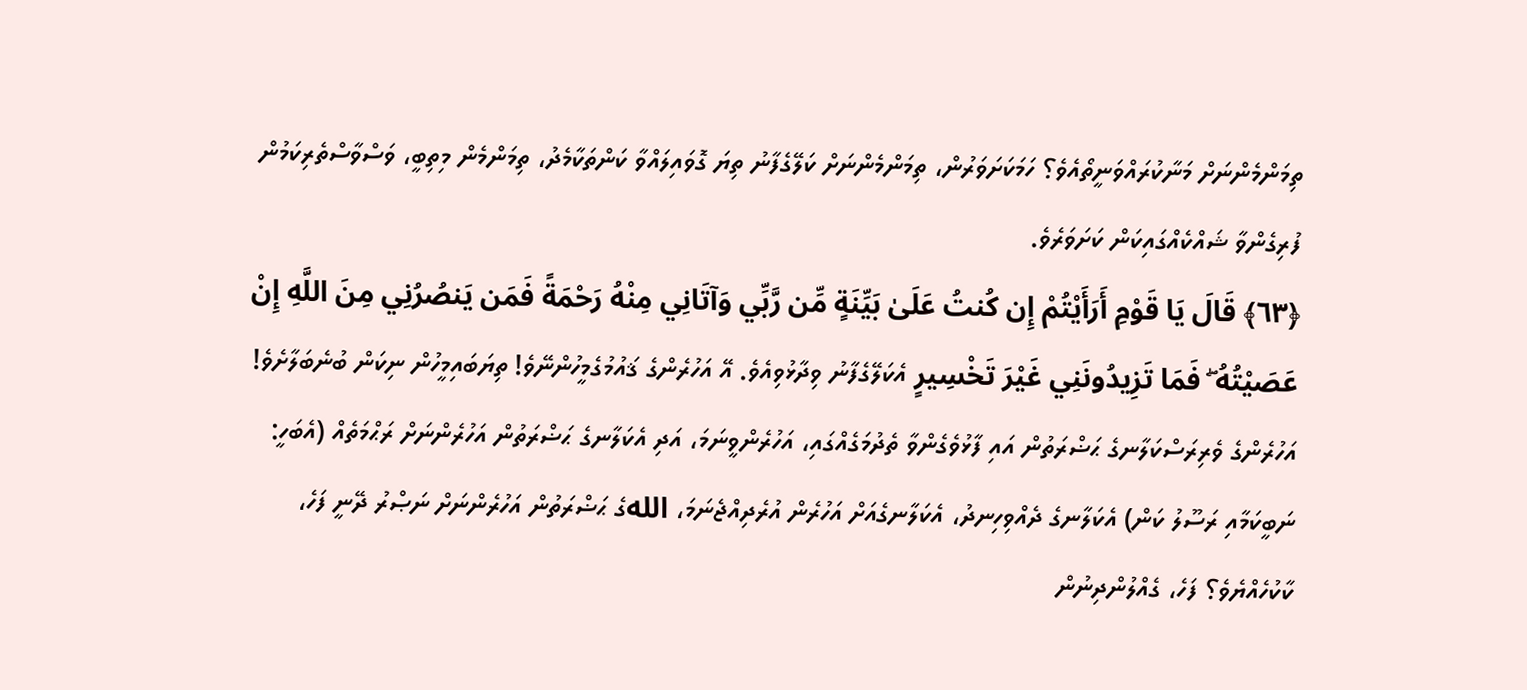ތިމަންމެންނަށް މަނާކުރައްވަނީތޯއެވެ؟ ހަމަކަށަވަރުން، ތިމަންމެންނަށް ކަލޭގެފާނު ތިޔަ ގޮވައިލައްވާ ކަންތަކާމެދު، ތިމަންމެން މިތިބީ، ވަސްވާސްތެރިކަމުން ފުރިގެންވާ ޝައްކެއްގައިކަން ކަށަވަރެވެ.
﴿٦٣﴾ قَالَ يَا قَوْمِ أَرَأَيْتُمْ إِن كُنتُ عَلَىٰ بَيِّنَةٍ مِّن رَّبِّي وَآتَانِي مِنْهُ رَحْمَةً فَمَن يَنصُرُنِي مِنَ اللَّهِ إِنْ عَصَيْتُهُ ۖ فَمَا تَزِيدُونَنِي غَيْرَ تَخْسِيرٍ އެކަލޭގެފާނު ވިދާޅުވިއެވެ. އޭ އަހުރެންގެ ޤައުމުގެމީހުންނޭވެ! ތިޔަބައިމީހުން ނިކަން ބުނެބަލާށެވެ! އަހުރެންގެ ވެރިރަސްކަލާނގެ ޙަޟްރަތުން އައި ފާޅުވެގެންވާ ތެދުމަގެއްގައި، އަހުރެންވީނަމަ، އަދި އެކަލާނގެ ޙަޟްރަތުން އަހުރެންނަށް ރަޙްމަތެއް (އެބަހީ: ނަބީކަމާއި ރަސޫލު ކަން) އެކަލާނގެ ދެއްވިހިނދު، އެކަލާނގެއަށް އަހުރެން އުރެދިއްޖެނަމަ، اللهގެ ޙަޟްރަތުން އަހުރެންނަށް ނަޞްރު ދޭނީ ފަހެ، ކާކުހެއްޔެވެ؟ ފަހެ، ގެއްލުންދިނުން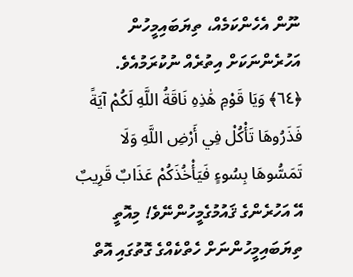ނޫން އެހެންކަމެއް، ތިޔަބައިމީހުން އަހުރެންނަކަށް އިތުރެއް ނުކުރަމުއެވެ.
﴿٦٤﴾ وَيَا قَوْمِ هَٰذِهِ نَاقَةُ اللَّهِ لَكُمْ آيَةً فَذَرُوهَا تَأْكُلْ فِي أَرْضِ اللَّهِ وَلَا تَمَسُّوهَا بِسُوءٍ فَيَأْخُذَكُمْ عَذَابٌ قَرِيبٌ އޭ އަހުރެންގެ ޤައުމުގެމީހުންނޭވެ! މިއޮތީ ތިޔަބައިމީހުންނަށް ހެތްކެއްގެ ގޮތުގައި އޮތް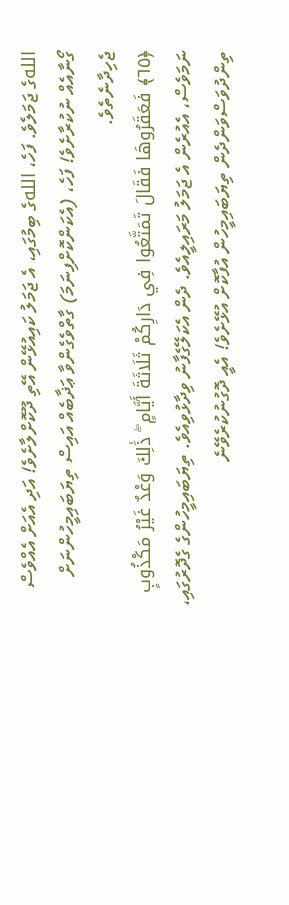اللهގެ ޖަމަލެވެ. ފަހެ، اللهގެ ބިމުގައި، އެ ޖަމަލު ކައިއުޅޭން އޭތި ދޫކޮށްލާށެވެ! އަދި އެއަށް އެއްވެސް ގޯނާއެއް ނުކުރާށެވެ! ފަހެ، (އެކަންކޮށްފިނަމަ) ގާތްވެގެންވާ ޢަޛާބެއް އައިސް ތިޔަބައިމީހުންނަށް ޖެހިދާނެތެވެ.
﴿٦٥﴾ فَعَقَرُوهَا فَقَالَ تَمَتَّعُوا فِي دَارِكُمْ ثَلَاثَةَ أَيَّامٍ ۖ ذَٰلِكَ وَعْدٌ غَيْرُ مَكْذُوبٍ ނަމަވެސް، އެއުރެން އެ ޖަމަލު މަރައިލީއެވެ. ދެން އެކަލޭގެފާނު ވިދާޅުވިއެވެ. ތިޔަބައިމީހުންގެ ގެދޮރުގައި، ތިންދުވަސްވަންދެން ތިޔަބައިމީހުން އުފާކޮށް އުޅޭށެވެ! އެއީ ދޮގުނުކުރެވޭނެ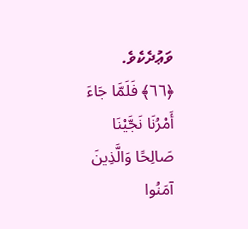ވަޢުދެކެވެ.
﴿٦٦﴾ فَلَمَّا جَاءَ أَمْرُنَا نَجَّيْنَا صَالِحًا وَالَّذِينَ آمَنُوا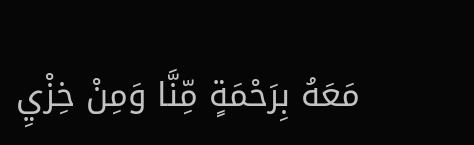مَعَهُ بِرَحْمَةٍ مِّنَّا وَمِنْ خِزْيِ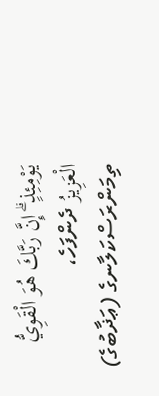يَوْمِئِذٍ ۗ إِنَّ رَبَّكَ هُوَ الْقَوِيُّ الْعَزِيزُ ދެންފަހެ، ތިމަންރަސްކަލާނގެ (ޢަޛާބުގެ)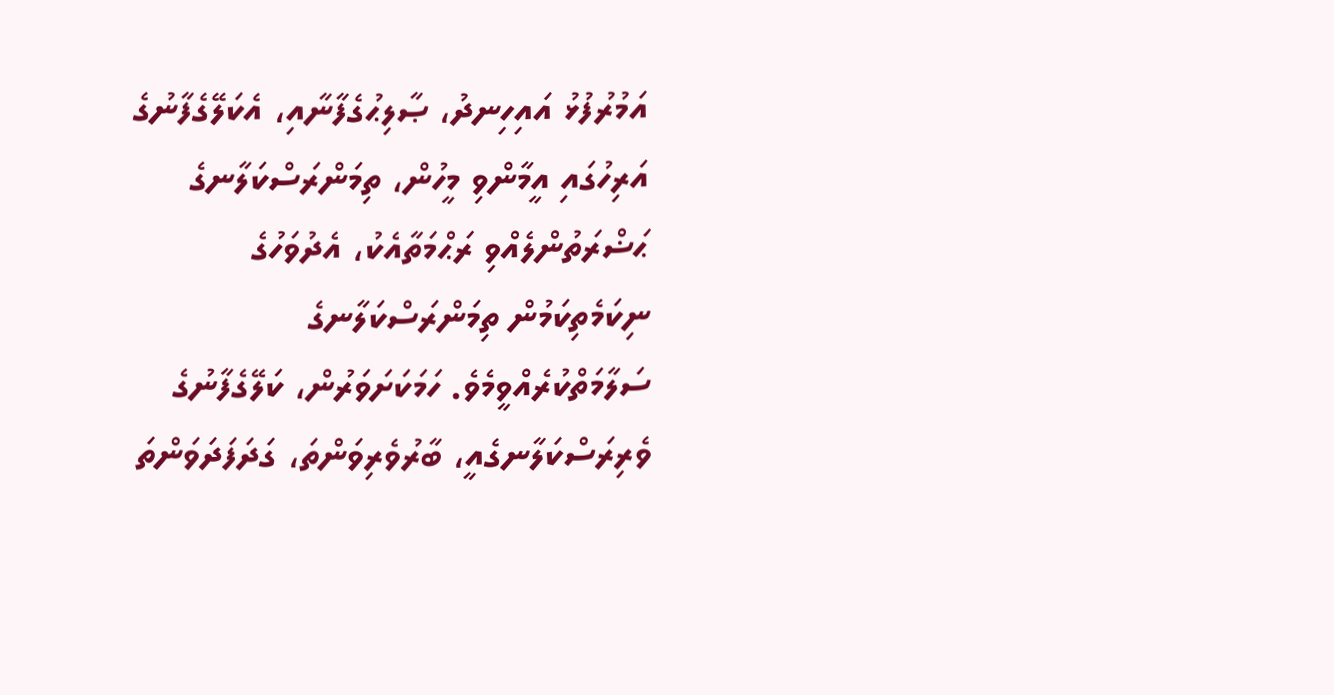އަމުރުފުޅު އައިހިނދު، ޞާލިޙުގެފާނާއި، އެކަލޭގެފާނުގެ އަރިހުގައި އީމާންވި މީހުން، ތިމަންރަސްކަލާނގެ ޙަޟްރަތުންލެއްވި ރަޙްމަތާއެކު، އެދުވަހުގެ ނިކަމެތިކަމުން ތިމަންރަސްކަލާނގެ ސަލާމަތްކުރެއްވީމެވެ. ހަމަކަށަވަރުން، ކަލޭގެފާނުގެ ވެރިރަސްކަލާނގެއީ، ބާރުވެރިވަންތަ، ގަދަފަދަވަންތަ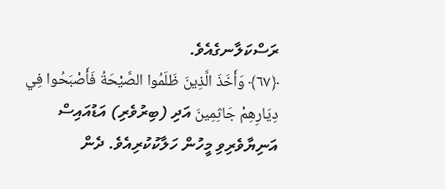ރަސްކަލާނގެއެވެ.
﴿٦٧﴾ وَأَخَذَ الَّذِينَ ظَلَمُوا الصَّيْحَةُ فَأَصْبَحُوا فِي دِيَارِهِمْ جَاثِمِينَ އަދި (ބިރުވެރި) އަޑުއައިސް އަނިޔާވެރިވި މީހުން ހަލާކުކުރިއެވެ. ދެން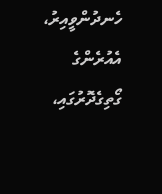ހެނދުންވީއިރު، އެއުރެންގެ ގޯތިގެދޮރުގައި،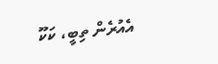އެއުރެން ތިބީ، ކަކޫ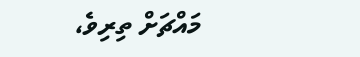މައްޗަށް ތިރިވެ،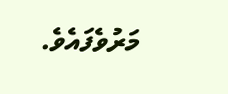މަރުވެފައެވެ.